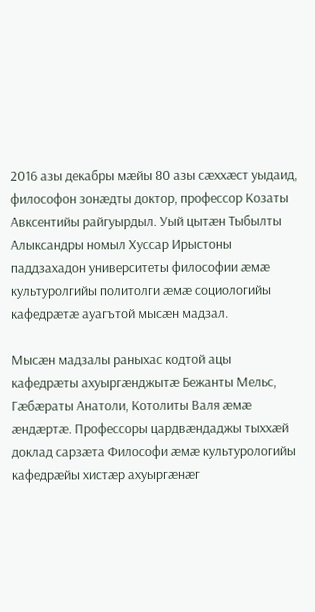2016 азы декабры мæйы 80 азы сæххæст уыдаид, философон зонæдты доктор, профессор Козаты Авксентийы райгуырдыл. Уый цытæн Тыбылты Алыксандры номыл Хуссар Ирыстоны паддзахадон университеты философии æмæ культуролгийы политолги æмæ социологийы кафедрæтæ ауагътой мысæн мадзал.

Мысæн мадзалы раныхас кодтой ацы кафедрæты ахуыргæнджытæ Бежанты Мельс, Гæбæраты Анатоли, Котолиты Валя æмæ æндæртæ. Профессоры цардвæндаджы тыххæй доклад сарзæта Философи æмæ культурологийы кафедрæйы хистæр ахуыргæнæг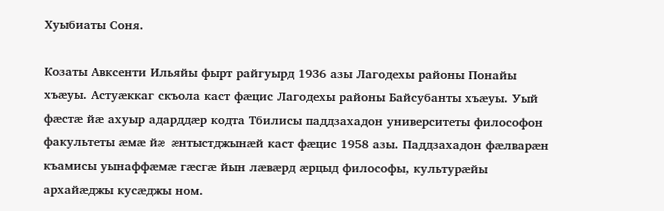Хуыбиаты Соня.

Козаты Авксенти Ильяйы фырт райгуырд 1936 азы Лагодехы районы Понайы хъæуы. Астуæккаг скъола каст фæцис Лагодехы районы Байсубанты хъæуы. Уый фæстæ йæ ахуыр адарддæр кодта Тбилисы паддзахадон университеты философон факультеты æмæ йæ æнтыстджынæй каст фæцис 1958 азы. Паддзахадон фæлварæн  къамисы уынаффæмæ гæсгæ йын лæвæрд æрцыд философы, культурæйы архайæджы кусæджы ном.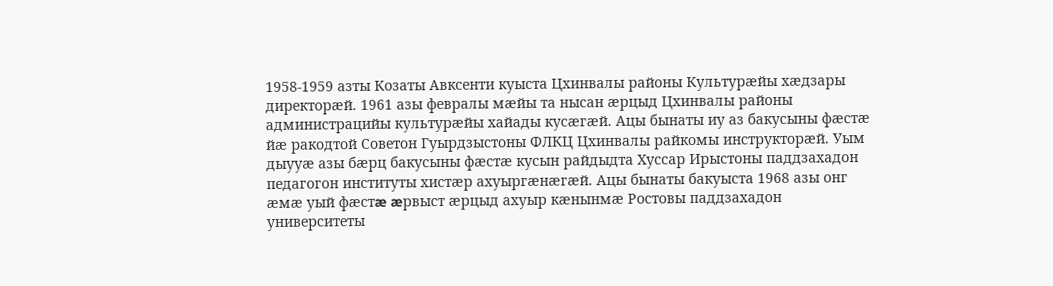1958-1959 азты Козаты Авксенти куыста Цхинвалы районы Культурæйы хæдзары директорæй. 1961 азы февралы мæйы та нысан æрцыд Цхинвалы районы администрацийы культурæйы хайады кусæгæй. Ацы бынаты иу аз бакусыны фæстæ йæ ракодтой Советон Гуырдзыстоны ФЛКЦ Цхинвалы райкомы инструкторæй. Уым дыууæ азы бæрц бакусыны фæстæ кусын райдыдта Хуссар Ирыстоны паддзахадон педагогон институты хистæр ахуыргæнæгæй. Ацы бынаты бакуыста 1968 азы онг æмæ уый фæстæ æрвыст æрцыд ахуыр кæнынмæ Ростовы паддзахадон университеты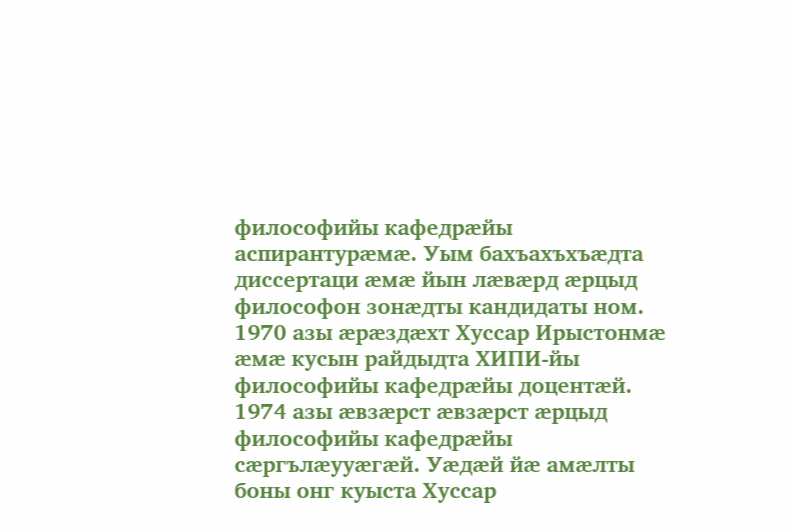философийы кафедрæйы аспирантурæмæ. Уым бахъахъхъæдта диссертаци æмæ йын лæвæрд æрцыд философон зонæдты кандидаты ном. 1970 азы æрæздæхт Хуссар Ирыстонмæ æмæ кусын райдыдта ХИПИ-йы философийы кафедрæйы доцентæй. 1974 азы æвзæрст æвзæрст æрцыд философийы кафедрæйы сæргълæууæгæй. Уæдæй йæ амæлты боны онг куыста Хуссар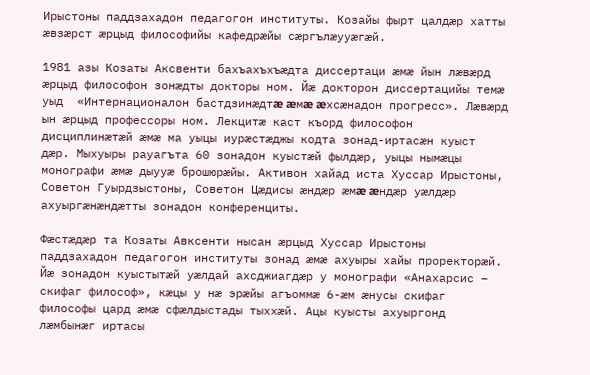Ирыстоны паддзахадон педагогон институты. Козайы фырт цалдæр хатты æвзæрст æрцыд философийы кафедрæйы сæргълæууæгæй.

1981 азы Козаты Аксвенти бахъахъхъæдта диссертаци æмæ йын лæвæрд æрцыд философон зонæдты докторы ном. Йæ докторон диссертацийы темæ уыд  «Интернационалон бастдзинæдтæ æмæ æхсæнадон прогресс». Лæвæрд ын æрцыд профессоры ном. Лекцитæ каст къорд философон дисциплинæтæй æмæ ма уыцы иурæстæджы кодта зонад-иртасæн куыст дæр. Мыхуыры рауагъта 60 зонадон куыстæй фылдæр, уыцы нымæцы монографи æмæ дыууæ брошюрæйы. Активон хайад иста Хуссар Ирыстоны, Советон Гуырдзыстоны, Советон Цæдисы æндæр æмæ æндæр уæлдæр ахуыргæнæндæтты зонадон конференциты.

Фæстæдæр та Козаты Авксенти нысан æрцыд Хуссар Ирыстоны паддзахадон педагогон институты зонад æмæ ахуыры хайы проректорæй. Йæ зонадон куыстытæй уæлдай ахсджиагдæр у монографи «Анахарсис – скифаг философ», кæцы у нæ эрæйы агъоммæ 6-æм æнусы скифаг философы цард æмæ сфæлдыстады тыххæй. Ацы куысты ахуыргонд лæмбынæг иртасы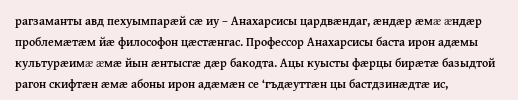рагзаманты авд пехуымпарæй сæ иу – Анахарсисы цардвæндаг, æндæр æмæ æндæр проблемæтæм йæ философон цæстæнгас. Профессор Анахарсисы баста ирон адæмы культурæимæ æмæ йын æнтысгæ дæр бакодта. Ацы куысты фæрцы бирæтæ базыдтой рагон скифтæн æмæ абоны ирон адæмæн се ‘гъдæуттæн цы бастдзинæдтæ ис,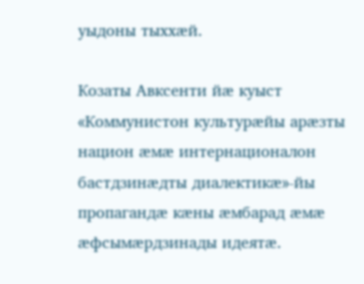уыдоны тыххæй.

Козаты Авксенти йæ куыст «Коммунистон культурæйы арæзты национ æмæ интернационалон бастдзинæдты диалектикæ»-йы пропагандæ кæны æмбарад æмæ æфсымæрдзинады идеятæ.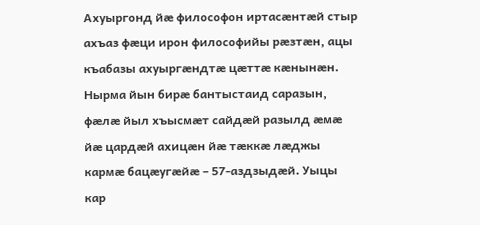Ахуыргонд йæ философон иртасæнтæй стыр ахъаз фæци ирон философийы рæзтæн, ацы къабазы ахуыргæндтæ цæттæ кæнынæн. Нырма йын бирæ бантыстаид саразын, фæлæ йыл хъысмæт сайдæй разылд æмæ йæ цардæй ахицæн йæ тæккæ лæджы кармæ бацæугæйæ – 57-аздзыдæй. Уыцы кар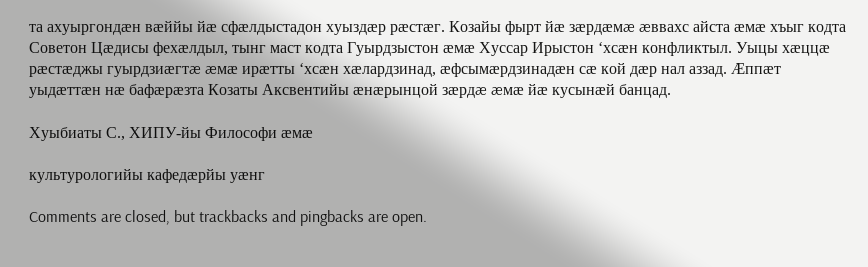та ахуыргондæн вæййы йæ сфæлдыстадон хуыздæр рæстæг. Козайы фырт йæ зæрдæмæ æввахс айста æмæ хъыг кодта Советон Цæдисы фехæлдыл, тынг маст кодта Гуырдзыстон æмæ Хуссар Ирыстон ‘хсæн конфликтыл. Уыцы хæццæ рæстæджы гуырдзиæгтæ æмæ ирæтты ‘хсæн хæлардзинад, æфсымæрдзинадæн сæ кой дæр нал аззад. Æппæт уыдæттæн нæ бафæрæзта Козаты Аксвентийы æнæрынцой зæрдæ æмæ йæ кусынæй банцад.

Хуыбиаты С., ХИПУ-йы Философи æмæ

культурологийы кафедæрйы уæнг

Comments are closed, but trackbacks and pingbacks are open.